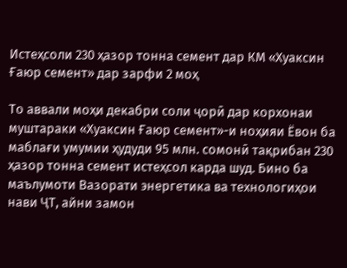Истеҳсоли 230 ҳазор тонна семент дар КМ «Хуаксин Ғаюр семент» дар зарфи 2 моҳ

То аввали моҳи декабри соли ҷорӣ дар корхонаи муштараки «Хуаксин Ғаюр семент»-и ноҳияи Ёвон ба маблағи умумии ҳудуди 95 млн. сомонӣ тақрибан 230 ҳазор тонна семент истеҳсол карда шуд. Бино ба маълумоти Вазорати энергетика ва технологиҳои нави ҶТ, айни замон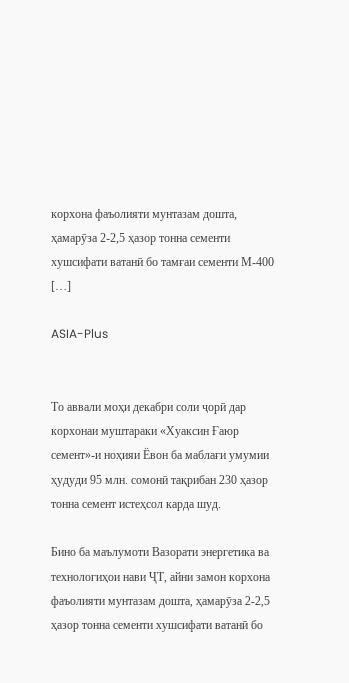корхона фаъолияти мунтазам дошта, ҳамарӯза 2-2,5 ҳазор тонна сементи хушсифати ватанӣ бо тамғаи сементи М-400 […]

ASIA-Plus


То аввали моҳи декабри соли ҷорӣ дар корхонаи муштараки «Хуаксин Ғаюр семент»-и ноҳияи Ёвон ба маблағи умумии ҳудуди 95 млн. сомонӣ тақрибан 230 ҳазор тонна семент истеҳсол карда шуд.

Бино ба маълумоти Вазорати энергетика ва технологиҳои нави ҶТ, айни замон корхона фаъолияти мунтазам дошта, ҳамарӯза 2-2,5 ҳазор тонна сементи хушсифати ватанӣ бо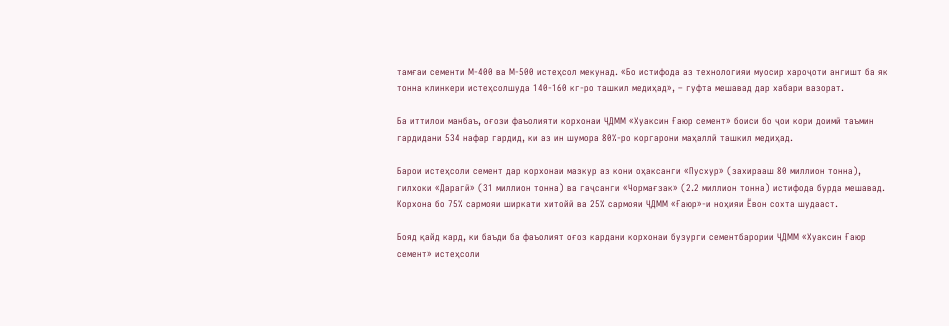тамғаи сементи М-400 ва М-500 истеҳсол мекунад. «Бо истифода аз технологияи муосир хароҷоти ангишт ба як тонна клинкери истеҳсолшуда 140-160 кг-ро ташкил медиҳад», – гуфта мешавад дар хабари вазорат.

Ба иттилои манбаъ, оғози фаъолияти корхонаи ҶДММ «Хуаксин Ғаюр семент» боиси бо ҷои кори доимӣ таъмин гардидани 534 нафар гардид, ки аз ин шумора 80%-ро коргарони маҳаллӣ ташкил медиҳад.

Барои истеҳсоли семент дар корхонаи мазкур аз кони оҳаксанги «Пусхур» (захирааш 80 миллион тонна), гилхоки «Дарагӣ» (31 миллион тонна) ва гаҷсанги «Чормағзак» (2.2 миллион тонна) истифода бурда мешавад. Корхона бо 75% сармояи ширкати хитойӣ ва 25% сармояи ҶДММ «Ғаюр»-и ноҳияи Ёвон сохта шудааст.

Бояд қайд кард, ки баъди ба фаъолият оғоз кардани корхонаи бузурги сементбарории ҶДММ «Хуаксин Ғаюр семент» истеҳсоли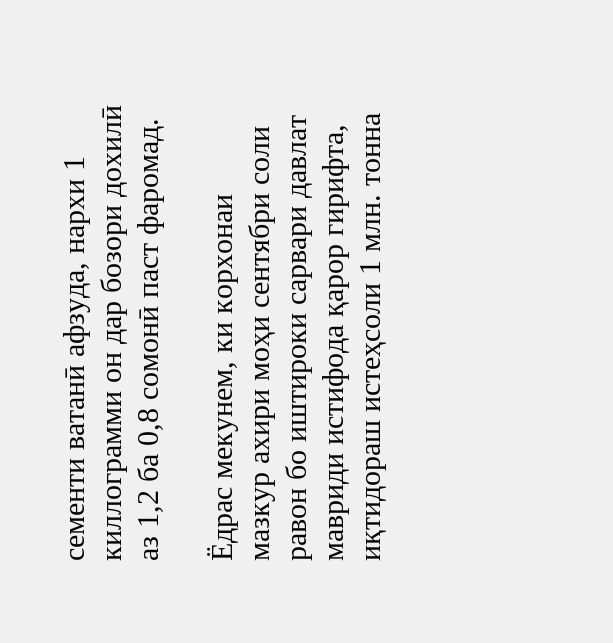сементи ватанӣ афзуда, нархи 1 киллограмми он дар бозори дохилӣ аз 1,2 ба 0,8 сомонӣ паст фаромад.

Ёдрас мекунем, ки корхонаи мазкур ахири моҳи сентябри соли равон бо иштироки сарвари давлат мавриди истифода қарор гирифта, иқтидораш истеҳсоли 1 млн. тонна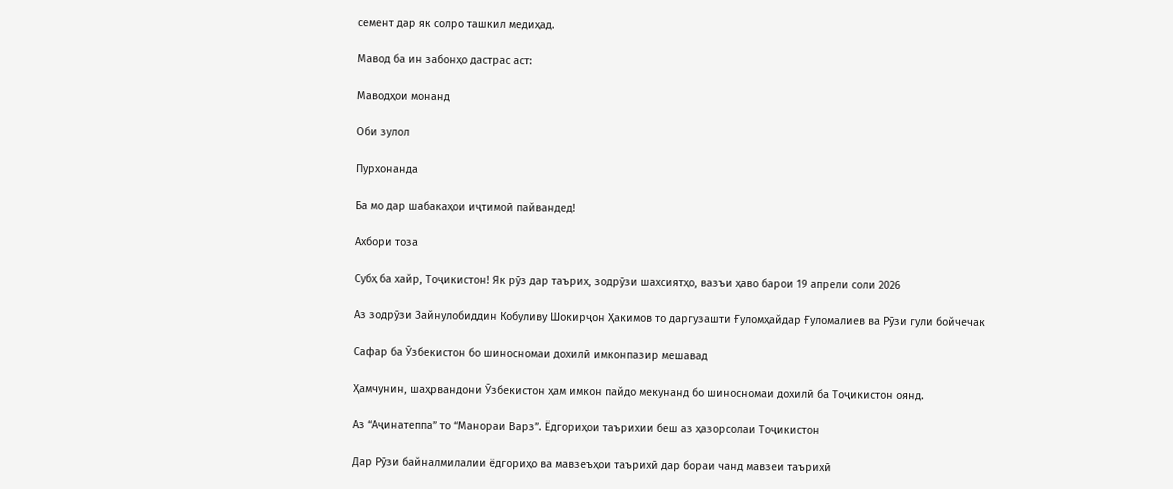семент дар як солро ташкил медиҳад.

Мавод ба ин забонҳо дастрас аст:

Маводҳои монанд

Оби зулол

Пурхонанда

Ба мо дар шабакаҳои иҷтимоӣ пайвандед!

Ахбори тоза

Субҳ ба хайр, Тоҷикистон! Як рӯз дар таърих, зодрӯзи шахсиятҳо, вазъи ҳаво барои 19 апрели соли 2026

Аз зодрӯзи Зайнулобиддин Кобуливу Шокирҷон Ҳакимов то даргузашти Ғуломҳайдар Ғуломалиев ва Рӯзи гули бойчечак

Сафар ба Ӯзбекистон бо шиносномаи дохилӣ имконпазир мешавад

Ҳамчунин, шаҳрвандони Ӯзбекистон ҳам имкон пайдо мекунанд бо шиносномаи дохилӣ ба Тоҷикистон оянд.

Аз “Аҷинатеппа” то “Манораи Варз”. Ёдгориҳои таърихии беш аз ҳазорсолаи Тоҷикистон

Дар Рӯзи байналмилалии ёдгориҳо ва мавзеъҳои таърихӣ дар бораи чанд мавзеи таърихӣ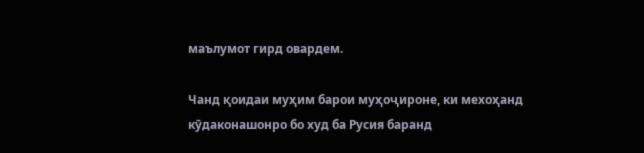маълумот гирд овардем.

Чанд қоидаи муҳим барои муҳоҷироне, ки мехоҳанд кӯдаконашонро бо худ ба Русия баранд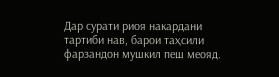Дар сурати риоя накардани тартиби нав, барои таҳсили фарзандон мушкил пеш меояд.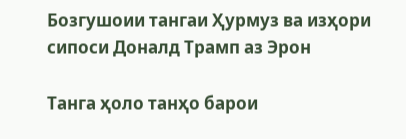Бозгушоии тангаи Ҳурмуз ва изҳори сипоси Доналд Трамп аз Эрон

Танга ҳоло танҳо барои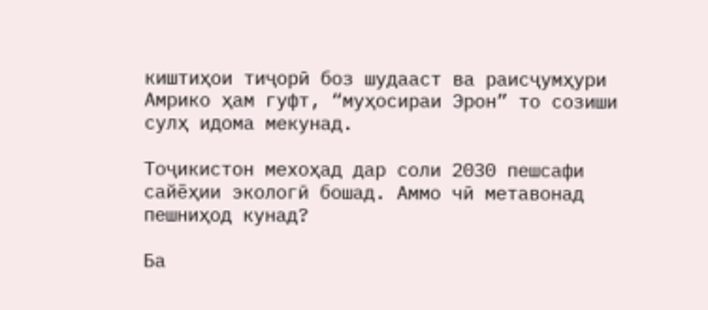киштиҳои тиҷорӣ боз шудааст ва раисҷумҳури Амрико ҳам гуфт, “муҳосираи Эрон” то созиши сулҳ идома мекунад.

Тоҷикистон мехоҳад дар соли 2030 пешсафи сайёҳии экологӣ бошад. Аммо чӣ метавонад пешниҳод кунад?

Ба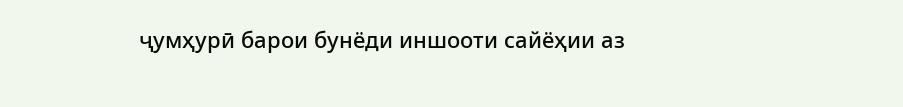ҷумҳурӣ барои бунёди иншооти сайёҳии аз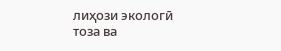лиҳози экологӣ тоза ва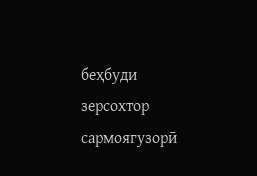беҳбуди зерсохтор сармоягузорӣ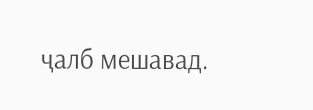ҷалб мешавад.